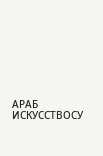АРАБ ИСКУССТВОСУ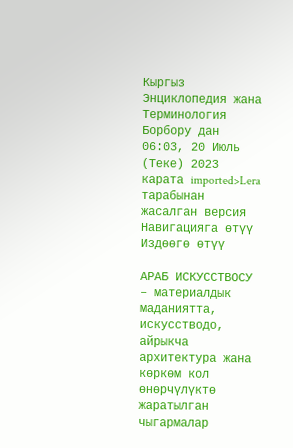Кыргыз Энциклопедия жана Терминология Борбору дан
06:03, 20 Июль (Теке) 2023 карата imported>Lera тарабынан жасалган версия
Навигацияга өтүү Издөөгө өтүү

АРАБ ИСКУССТВОСУ – материалдык маданиятта, искусстводо, айрыкча архитектура жана көркөм кол өнөрчүлүктө жаратылган чыгармалар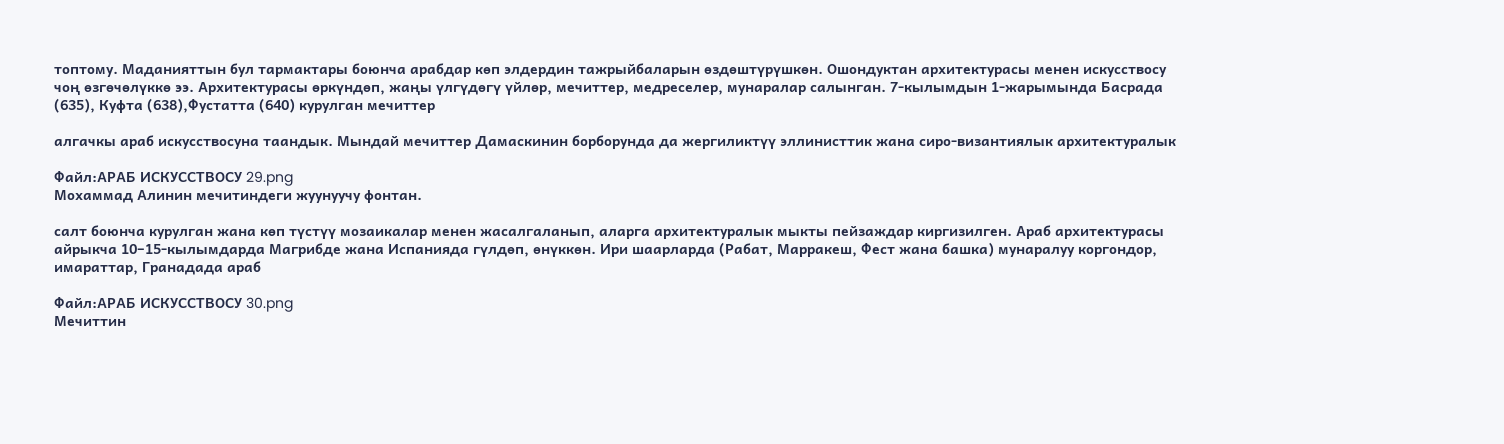топтому. Маданияттын бул тармактары боюнча арабдар көп элдердин тажрыйбаларын өздөштүрүшкөн. Ошондуктан архитектурасы менен искусствосу чоң өзгөчөлүккө ээ. Архитектурасы өркүндөп, жаңы үлгүдөгү үйлөр, мечиттер, медреселер, мунаралар салынган. 7-кылымдын 1-жарымында Басрада (635), Куфта (638),Фустатта (640) курулган мечиттер

алгачкы араб искусствосуна таандык. Мындай мечиттер Дамаскинин борборунда да жергиликтүү эллинисттик жана сиро-византиялык архитектуралык

Файл:АРАБ ИСКУССТВОСУ 29.png
Мохаммад Алинин мечитиндеги жуунуучу фонтан.

салт боюнча курулган жана көп түстүү мозаикалар менен жасалгаланып, аларга архитектуралык мыкты пейзаждар киргизилген. Араб архитектурасы айрыкча 10–15-кылымдарда Магрибде жана Испанияда гүлдөп, өнүккөн. Ири шаарларда (Рабат, Марракеш, Фест жана башка) мунаралуу коргондор, имараттар, Гранадада араб

Файл:АРАБ ИСКУССТВОСУ 30.png
Мечиттин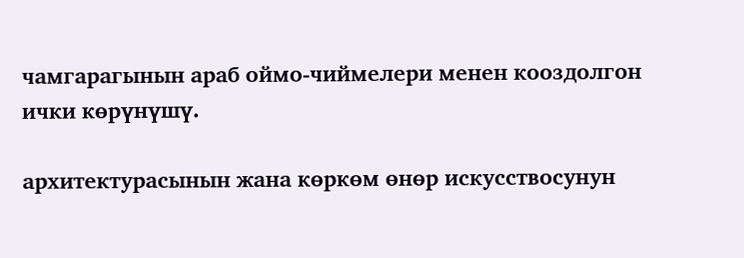чамгарагынын араб оймо-чиймелери менен кооздолгон ички көрүнүшү.

архитектурасынын жана көркөм өнөр искусствосунун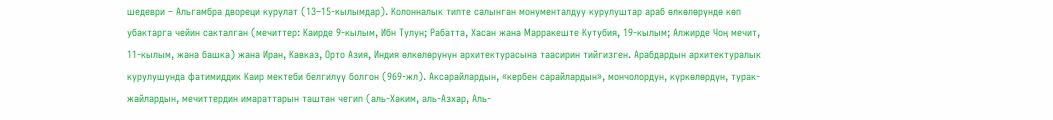шедеври – Альгамбра двореци курулат (13–15-кылымдар). Колонналык типте салынган монументалдуу курулуштар араб өлкөлөрүндө көп убактарга чейин сакталган (мечиттер: Каирде 9-кылым, Ибн Тулун; Рабатта, Хасан жана Марракеште Кутубия, 19-кылым; Алжирде Чоң мечит, 11-кылым, жана башка) жана Иран, Кавказ, Орто Азия, Индия өлкөлөрүнүн архитектурасына таасирин тийгизген. Арабдардын архитектуралык курулушунда фатимиддик Каир мектеби белгилүү болгон (969-жл). Аксарайлардын, «кербен сарайлардын», мончолордун, күркөлөрдүн, турак-жайлардын, мечиттердин имараттарын таштан чегип (аль-Хаким, аль-Азхар, Аль-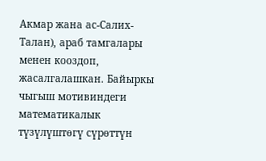Акмар жана ас-Салих-Талан), араб тамгалары менен кооздоп, жасалгалашкан. Байыркы чыгыш мотивиндеги математикалык түзүлүштөгү сүрөттүн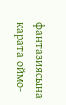фантазиясына карата оймо-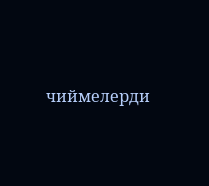чиймелерди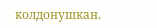колдонушкан.